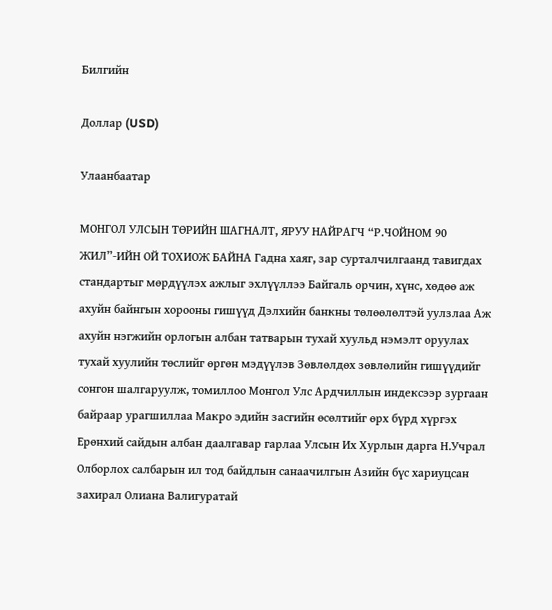Билгийн

Доллар (USD)

Улаанбаатар

МОНГОЛ УЛСЫН ТӨРИЙН ШАГНАЛТ, ЯРУУ НАЙРАГЧ “Р.ЧОЙНОМ 90 ЖИЛ”-ИЙН ОЙ ТОХИОЖ БАЙНА Гадна хаяг, зар сурталчилгаанд тавигдах стандартыг мөрдүүлэх ажлыг эхлүүллээ Байгаль орчин, хүнс, хөдөө аж ахуйн байнгын хорооны гишүүд Дэлхийн банкны төлөөлөлтэй уулзлаа Аж ахуйн нэгжийн орлогын албан татварын тухай хуульд нэмэлт оруулах тухай хуулийн төслийг өргөн мэдүүлэв Зөвлөлдөх зөвлөлийн гишүүдийг сонгон шалгаруулж, томиллоо Монгол Улс Ардчиллын индексээр зургаан байраар урагшиллаа Макро эдийн засгийн өсөлтийг өрх бүрд хүргэх Ерөнхий сайдын албан даалгавар гарлаа Улсын Их Хурлын дарга Н.Учрал Олборлох салбарын ил тод байдлын санаачилгын Азийн бүс хариуцсан захирал Олиана Валигуратай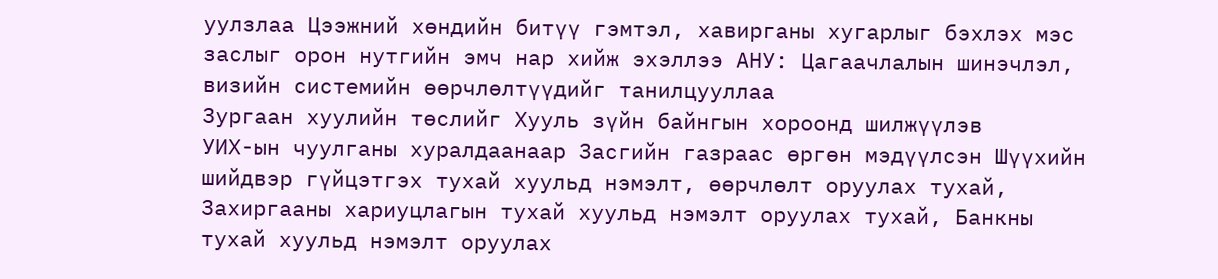уулзлаа Цээжний хөндийн битүү гэмтэл, хавирганы хугарлыг бэхлэх мэс заслыг орон нутгийн эмч нар хийж эхэллээ АНУ: Цагаачлалын шинэчлэл, визийн системийн өөрчлөлтүүдийг танилцууллаа
Зургаан хуулийн төслийг Хууль зүйн байнгын хороонд шилжүүлэв
УИХ-ын чуулганы хуралдаанаар Засгийн газраас өргөн мэдүүлсэн Шүүхийн шийдвэр гүйцэтгэх тухай хуульд нэмэлт, өөрчлөлт оруулах тухай, Захиргааны хариуцлагын тухай хуульд нэмэлт оруулах тухай, Банкны тухай хуульд нэмэлт оруулах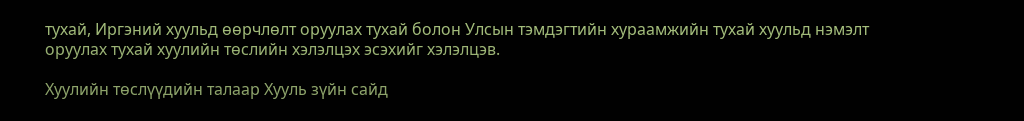тухай, Иргэний хуульд өөрчлөлт оруулах тухай болон Улсын тэмдэгтийн хураамжийн тухай хуульд нэмэлт оруулах тухай хуулийн төслийн хэлэлцэх эсэхийг хэлэлцэв.

Хуулийн төслүүдийн талаар Хууль зүйн сайд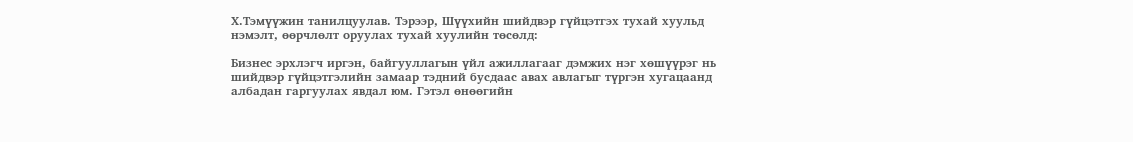Х.Тэмүүжин танилцуулав. Тэрээр, Шүүхийн шийдвэр гүйцэтгэх тухай хуульд нэмэлт, өөрчлөлт оруулах тухай хуулийн төсөлд:

Бизнес эрхлэгч иргэн, байгууллагын үйл ажиллагааг дэмжих нэг хөшүүрэг нь шийдвэр гүйцэтгэлийн замаар тэдний бусдаас авах авлагыг түргэн хугацаанд албадан гаргуулах явдал юм. Гэтэл өнөөгийн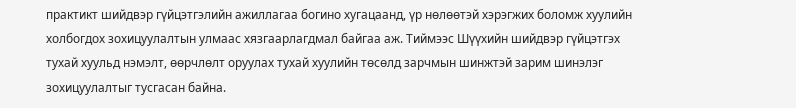практикт шийдвэр гүйцэтгэлийн ажиллагаа богино хугацаанд, үр нөлөөтэй хэрэгжих боломж хуулийн холбогдох зохицуулалтын улмаас хязгаарлагдмал байгаа аж. Тиймээс Шүүхийн шийдвэр гүйцэтгэх тухай хуульд нэмэлт, өөрчлөлт оруулах тухай хуулийн төсөлд зарчмын шинжтэй зарим шинэлэг зохицуулалтыг тусгасан байна.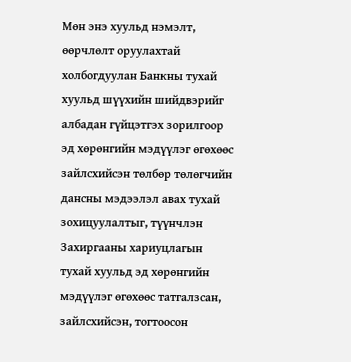Мөн энэ хуульд нэмэлт, өөрчлөлт оруулахтай холбогдуулан Банкны тухай хуульд шүүхийн шийдвэрийг албадан гүйцэтгэх зорилгоор эд хөрөнгийн мэдүүлэг өгөхөөс зайлсхийсэн төлбөр төлөгчийн дансны мэдээлэл авах тухай зохицуулалтыг, түүнчлэн Захиргааны хариуцлагын тухай хуульд эд хөрөнгийн мэдүүлэг өгөхөөс татгалзсан, зайлсхийсэн, тогтоосон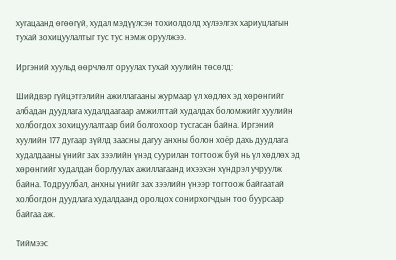хугацаанд өгөөгүй, худал мэдүүлсэн тохиолдолд хүлээлгэх хариуцлагын тухай зохицуулалтыг тус тус нэмж оруулжээ.

Иргэний хуульд өөрчлөлт оруулах тухай хуулийн төсөлд:

Шийдвэр гүйцэтгэлийн ажиллагааны журмаар үл хөдлөх эд хөрөнгийг албадан дуудлага худалдаагаар амжилттай худалдах боломжийг хуулийн холбогдох зохицуулалтаар бий болгохоор тусгасан байна. Иргэний хуулийн 177 дугаар зүйлд заасны дагуу анхны болон хоёр дахь дуудлага худалдааны үнийг зах зээлийн үнэд суурилан тогтоож буй нь үл хөдлөх эд хөрөнгийг худалдан борлуулах ажиллагаанд ихээхэн хүндрэл учруулж байна. Тодруулбал, анхны үнийг зах зээлийн үнээр тогтоож байгаатай холбогдон дуудлага худалдаанд оролцох сонирхогчдын тоо буурсаар байгаа аж.

Тиймээс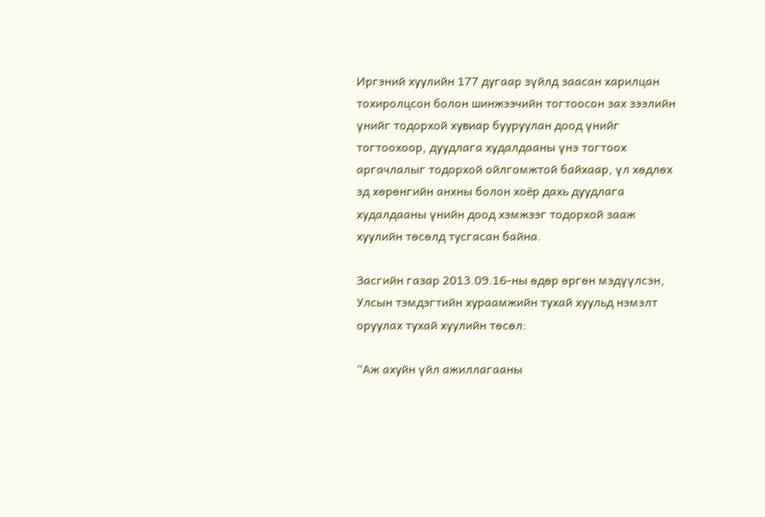Иргэний хуулийн 177 дугаар зүйлд заасан харилцан тохиролцсон болон шинжээчийн тогтоосон зах зээлийн үнийг тодорхой хувиар бууруулан доод үнийг тогтоохоор, дуудлага худалдааны үнэ тогтоох аргачлалыг тодорхой ойлгомжтой байхаар, үл хөдлөх эд хөрөнгийн анхны болон хоёр дахь дуудлага худалдааны үнийн доод хэмжээг тодорхой зааж хуулийн төсөлд тусгасан байна.

Засгийн газар 2013.09.16-ны өдөр өргөн мэдүүлсэн, Улсын тэмдэгтийн хураамжийн тухай хуульд нэмэлт оруулах тухай хуулийн төсөл:

“Аж ахуйн үйл ажиллагааны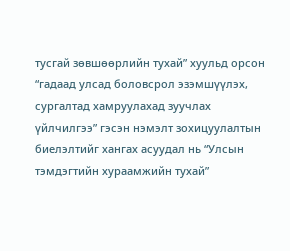тусгай зөвшөөрлийн тухай” хуульд орсон “гадаад улсад боловсрол эзэмшүүлэх, сургалтад хамруулахад зуучлах үйлчилгээ” гэсэн нэмэлт зохицуулалтын биелэлтийг хангах асуудал нь “Улсын тэмдэгтийн хураамжийн тухай”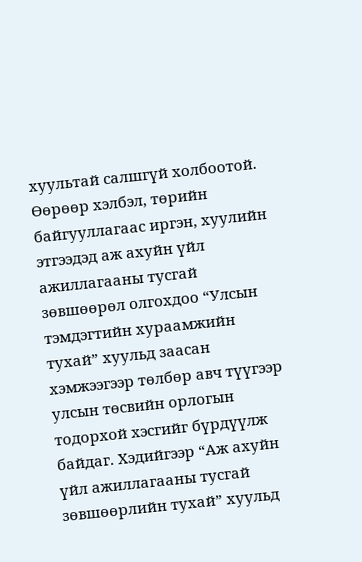хуультай салшгүй холбоотой. Өөрөөр хэлбэл, төрийн байгууллагаас иргэн, хуулийн этгээдэд аж ахуйн үйл ажиллагааны тусгай зөвшөөрөл олгохдоо “Улсын тэмдэгтийн хураамжийн тухай” хуульд заасан хэмжээгээр төлбөр авч түүгээр улсын төсвийн орлогын тодорхой хэсгийг бүрдүүлж байдаг. Хэдийгээр “Аж ахуйн үйл ажиллагааны тусгай зөвшөөрлийн тухай” хуульд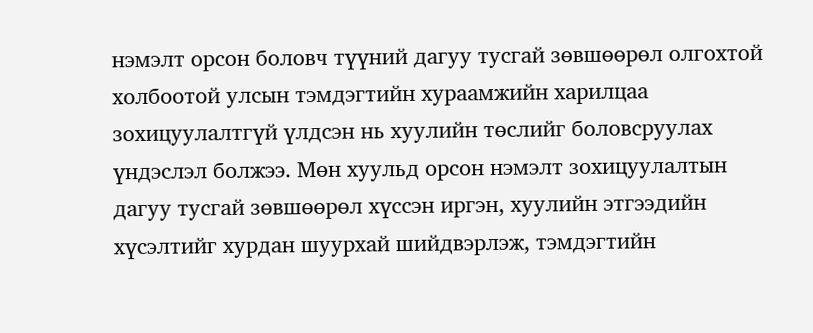нэмэлт орсон боловч түүний дагуу тусгай зөвшөөрөл олгохтой холбоотой улсын тэмдэгтийн хураамжийн харилцаа зохицуулалтгүй үлдсэн нь хуулийн төслийг боловсруулах үндэслэл болжээ. Мөн хуульд орсон нэмэлт зохицуулалтын дагуу тусгай зөвшөөрөл хүссэн иргэн, хуулийн этгээдийн хүсэлтийг хурдан шуурхай шийдвэрлэж, тэмдэгтийн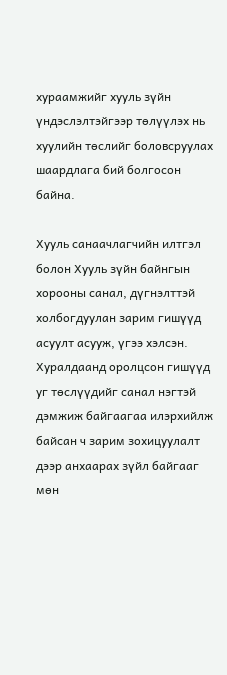хураамжийг хууль зүйн үндэслэлтэйгээр төлүүлэх нь хуулийн төслийг боловсруулах шаардлага бий болгосон байна.

Хууль санаачлагчийн илтгэл болон Хууль зүйн байнгын хорооны санал, дүгнэлттэй холбогдуулан зарим гишүүд асуулт асууж, үгээ хэлсэн. Хуралдаанд оролцсон гишүүд уг төслүүдийг санал нэгтэй дэмжиж байгаагаа илэрхийлж байсан ч зарим зохицуулалт дээр анхаарах зүйл байгааг мөн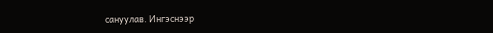сануулав. Ингэснээр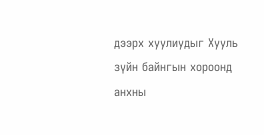дээрх хуулиудыг Хууль зүйн байнгын хороонд анхны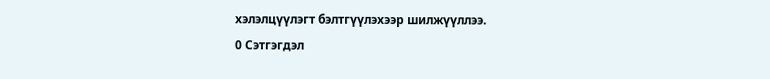хэлэлцүүлэгт бэлтгүүлэхээр шилжүүллээ.
0 Сэтгэгдэл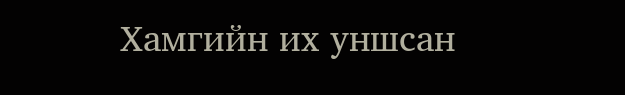Хамгийн их уншсан